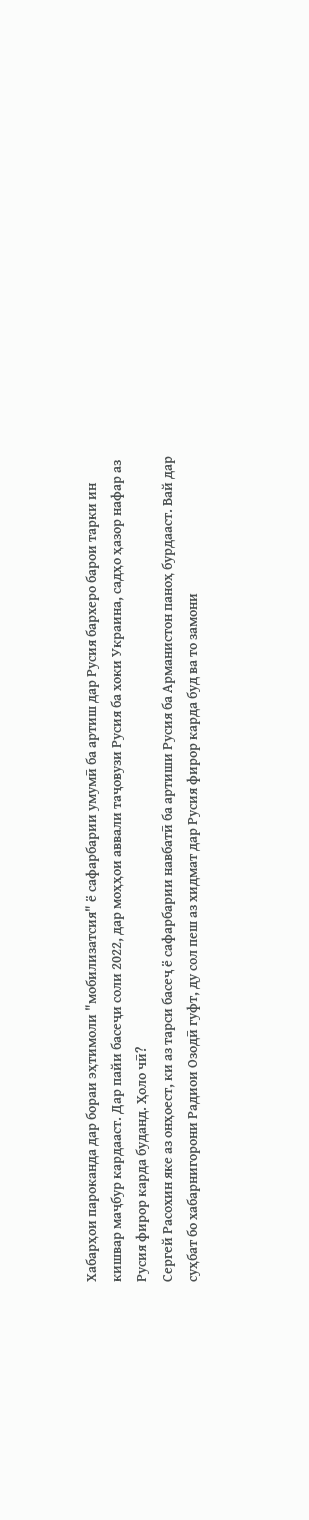Хабарҳои пароканда дар бораи эҳтимоли "мобилизатсия" ё сафарбарии умумӣ ба артиш дар Русия бархеро барои тарки ин кишвар маҷбур кардааст. Дар пайи басеҷи соли 2022, дар моҳҳои аввали таҷовузи Русия ба хоки Украина, садҳо ҳазор нафар аз Русия фирор карда буданд. Ҳоло чӣ?
Сергей Расохин яке аз онҳоест, ки аз тарси басеҷ ё сафарбарии навбатӣ ба артиши Русия ба Арманистон паноҳ бурдааст. Вай дар суҳбат бо хабарнигорони Радиои Озодӣ гуфт, ду сол пеш аз хидмат дар Русия фирор карда буд ва то замони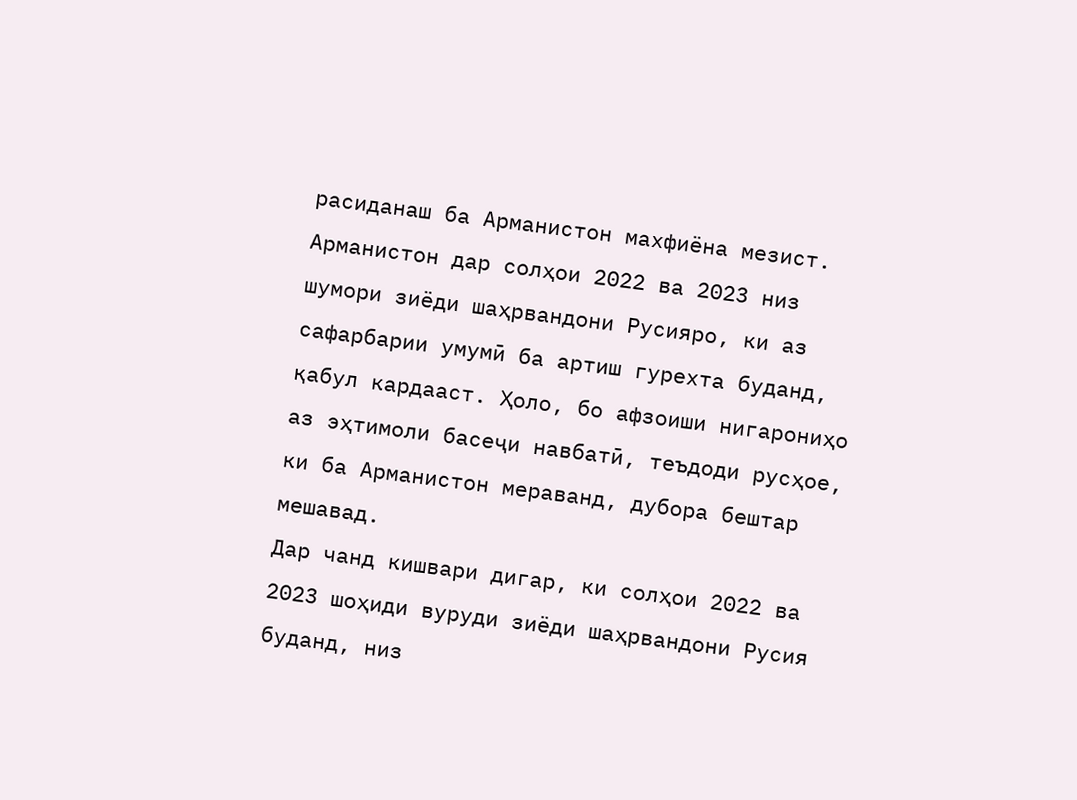расиданаш ба Арманистон махфиёна мезист.
Арманистон дар солҳои 2022 ва 2023 низ шумори зиёди шаҳрвандони Русияро, ки аз сафарбарии умумӣ ба артиш гурехта буданд, қабул кардааст. Ҳоло, бо афзоиши нигарониҳо аз эҳтимоли басеҷи навбатӣ, теъдоди русҳое, ки ба Арманистон мераванд, дубора бештар мешавад.
Дар чанд кишвари дигар, ки солҳои 2022 ва 2023 шоҳиди вуруди зиёди шаҳрвандони Русия буданд, низ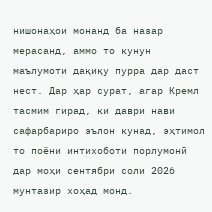нишонаҳои монанд ба назар мерасанд, аммо то кунун маълумоти дақиқу пурра дар даст нест. Дар ҳар сурат, агар Кремл тасмим гирад, ки даври нави сафарбариро эълон кунад, эҳтимол то поёни интихоботи порлумонӣ дар моҳи сентябри соли 2026 мунтазир хоҳад монд.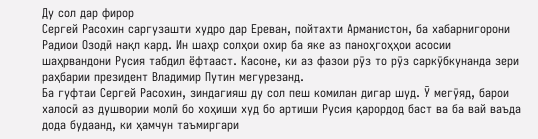Ду сол дар фирор
Сергей Расохин саргузашти худро дар Ереван, пойтахти Арманистон, ба хабарнигорони Радиои Озодӣ нақл кард. Ин шаҳр солҳои охир ба яке аз паноҳгоҳҳои асосии шаҳрвандони Русия табдил ёфтааст. Касоне, ки аз фазои рӯз то рӯз саркӯбкунанда зери раҳбарии президент Владимир Путин мегурезанд.
Ба гуфтаи Сергей Расохин, зиндагияш ду сол пеш комилан дигар шуд. Ӯ мегӯяд, барои халосӣ аз душвории молӣ бо хоҳиши худ бо артиши Русия қарордод баст ва ба вай ваъда дода будаанд, ки ҳамчун таъмиргари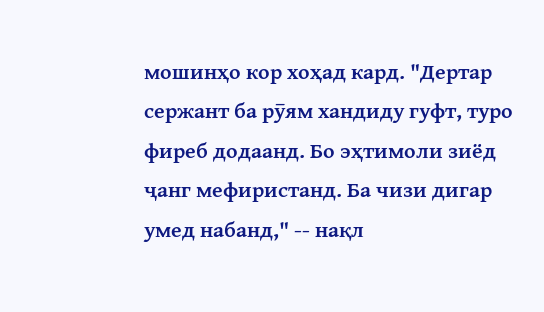мошинҳо кор хоҳад кард. "Дертар сержант ба рӯям хандиду гуфт, туро фиреб додаанд. Бо эҳтимоли зиёд ҷанг мефиристанд. Ба чизи дигар умед набанд," -- нақл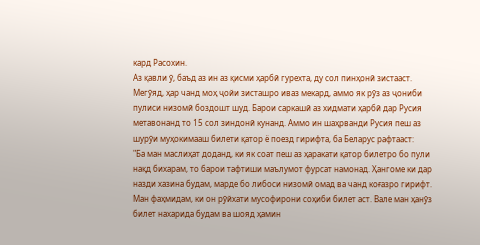кард Расохин.
Аз қавли ӯ, баъд аз ин аз қисми ҳарбӣ гурехта, ду сол пинҳонӣ зистааст. Мегӯяд, ҳар чанд моҳ ҷойи зисташро иваз мекард, аммо як рӯз аз ҷониби пулиси низомӣ боздошт шуд. Барои саркашӣ аз хидмати ҳарбӣ дар Русия метавонанд то 15 сол зиндонӣ кунанд. Аммо ин шаҳрванди Русия пеш аз шурӯи муҳокимааш билети қатор ё поезд гирифта, ба Беларус рафтааст:
"Ба ман маслиҳат доданд, ки як соат пеш аз ҳаракати қатор билетро бо пули нақд бихарам, то барои тафтиши маълумот фурсат намонад. Ҳангоме ки дар назди хазина будам, марде бо либоси низомӣ омад ва чанд коғазро гирифт. Ман фаҳмидам, ки он рӯйхати мусофирони соҳиби билет аст. Вале ман ҳанӯз билет нахарида будам ва шояд ҳамин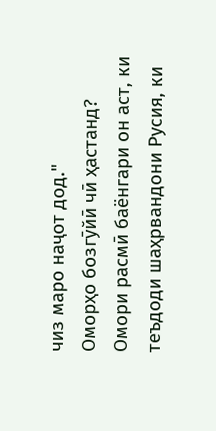чиз маро наҷот дод."
Оморҳо бозгӯйӣ чӣ ҳастанд?
Омори расмӣ баёнгари он аст, ки теъдоди шаҳрвандони Русия, ки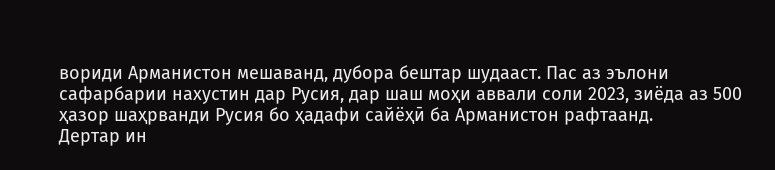вориди Арманистон мешаванд, дубора бештар шудааст. Пас аз эълони сафарбарии нахустин дар Русия, дар шаш моҳи аввали соли 2023, зиёда аз 500 ҳазор шаҳрванди Русия бо ҳадафи сайёҳӣ ба Арманистон рафтаанд.
Дертар ин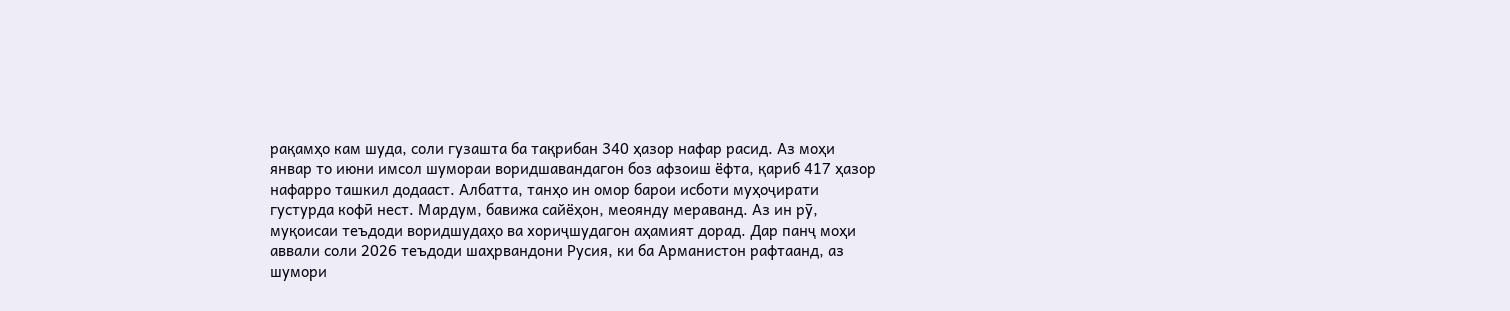рақамҳо кам шуда, соли гузашта ба тақрибан 340 ҳазор нафар расид. Аз моҳи январ то июни имсол шумораи воридшавандагон боз афзоиш ёфта, қариб 417 ҳазор нафарро ташкил додааст. Албатта, танҳо ин омор барои исботи муҳоҷирати густурда кофӣ нест. Мардум, бавижа сайёҳон, меоянду мераванд. Аз ин рӯ, муқоисаи теъдоди воридшудаҳо ва хориҷшудагон аҳамият дорад. Дар панҷ моҳи аввали соли 2026 теъдоди шаҳрвандони Русия, ки ба Арманистон рафтаанд, аз шумори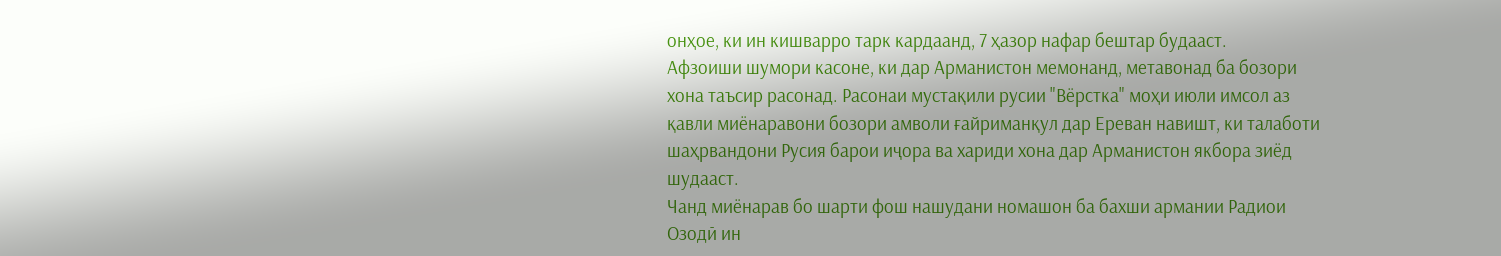онҳое, ки ин кишварро тарк кардаанд, 7 ҳазор нафар бештар будааст.
Афзоиши шумори касоне, ки дар Арманистон мемонанд, метавонад ба бозори хона таъсир расонад. Расонаи мустақили русии "Вёрстка" моҳи июли имсол аз қавли миёнаравони бозори амволи ғайриманқул дар Ереван навишт, ки талаботи шаҳрвандони Русия барои иҷора ва хариди хона дар Арманистон якбора зиёд шудааст.
Чанд миёнарав бо шарти фош нашудани номашон ба бахши армании Радиои Озодӣ ин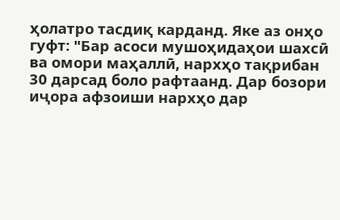ҳолатро тасдиқ карданд. Яке аз онҳо гуфт: "Бар асоси мушоҳидаҳои шахсӣ ва омори маҳаллӣ, нархҳо тақрибан 30 дарсад боло рафтаанд. Дар бозори иҷора афзоиши нархҳо дар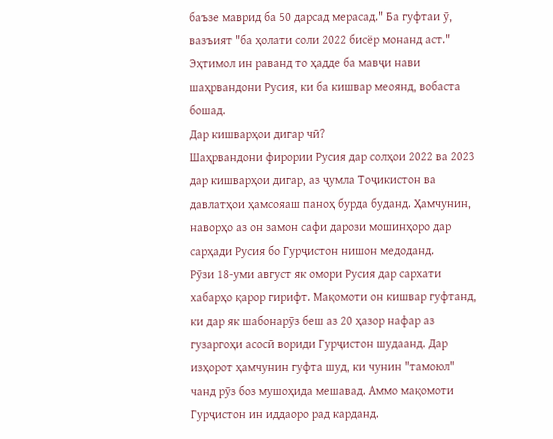баъзе маврид ба 50 дарсад мерасад." Ба гуфтаи ӯ, вазъият "ба ҳолати соли 2022 бисёр монанд аст." Эҳтимол ин раванд то ҳадде ба мавҷи нави шаҳрвандони Русия, ки ба кишвар меоянд, вобаста бошад.
Дар кишварҳои дигар чӣ?
Шаҳрвандони фирории Русия дар солҳои 2022 ва 2023 дар кишварҳои дигар, аз ҷумла Тоҷикистон ва давлатҳои ҳамсояаш паноҳ бурда буданд. Ҳамчунин, наворҳо аз он замон сафи дарози мошинҳоро дар сарҳади Русия бо Гурҷистон нишон медоданд.
Рӯзи 18-уми август як омори Русия дар сархати хабарҳо қарор гирифт. Мақомоти он кишвар гуфтанд, ки дар як шабонарӯз беш аз 20 ҳазор нафар аз гузаргоҳи асосӣ вориди Гурҷистон шудаанд. Дар изҳорот ҳамчунин гуфта шуд, ки чунин "тамоюл" чанд рӯз боз мушоҳида мешавад. Аммо мақомоти Гурҷистон ин иддаоро рад карданд.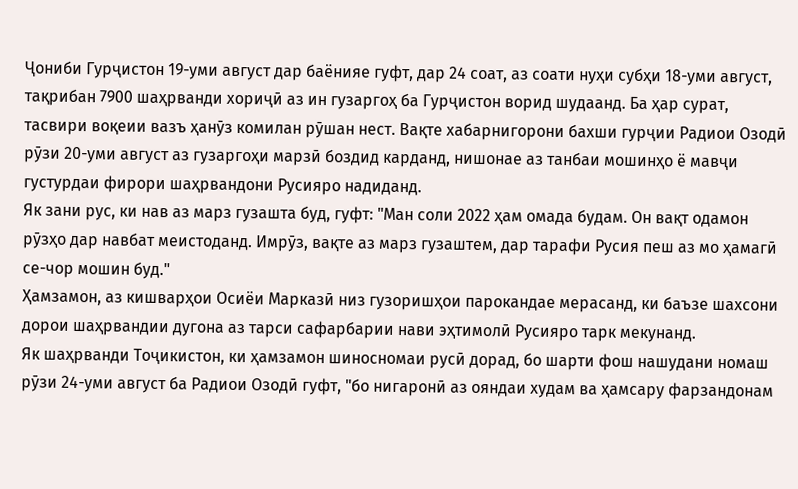Ҷониби Гурҷистон 19-уми август дар баёнияе гуфт, дар 24 соат, аз соати нуҳи субҳи 18-уми август, тақрибан 7900 шаҳрванди хориҷӣ аз ин гузаргоҳ ба Гурҷистон ворид шудаанд. Ба ҳар сурат, тасвири воқеии вазъ ҳанӯз комилан рӯшан нест. Вақте хабарнигорони бахши гурҷии Радиои Озодӣ рӯзи 20-уми август аз гузаргоҳи марзӣ боздид карданд, нишонае аз танбаи мошинҳо ё мавҷи густурдаи фирори шаҳрвандони Русияро надиданд.
Як зани рус, ки нав аз марз гузашта буд, гуфт: "Ман соли 2022 ҳам омада будам. Он вақт одамон рӯзҳо дар навбат меистоданд. Имрӯз, вақте аз марз гузаштем, дар тарафи Русия пеш аз мо ҳамагӣ се-чор мошин буд."
Ҳамзамон, аз кишварҳои Осиёи Марказӣ низ гузоришҳои парокандае мерасанд, ки баъзе шахсони дорои шаҳрвандии дугона аз тарси сафарбарии нави эҳтимолӣ Русияро тарк мекунанд.
Як шаҳрванди Тоҷикистон, ки ҳамзамон шиносномаи русӣ дорад, бо шарти фош нашудани номаш рӯзи 24-уми август ба Радиои Озодӣ гуфт, "бо нигаронӣ аз ояндаи худам ва ҳамсару фарзандонам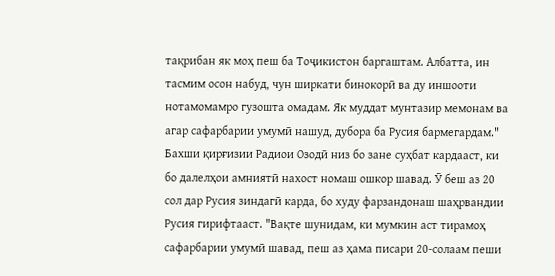тақрибан як моҳ пеш ба Тоҷикистон баргаштам. Албатта, ин тасмим осон набуд, чун ширкати бинокорӣ ва ду иншооти нотамомамро гузошта омадам. Як муддат мунтазир мемонам ва агар сафарбарии умумӣ нашуд, дубора ба Русия бармегардам."
Бахши қирғизии Радиои Озодӣ низ бо зане суҳбат кардааст, ки бо далелҳои амниятӣ нахост номаш ошкор шавад. Ӯ беш аз 20 сол дар Русия зиндагӣ карда, бо худу фарзандонаш шаҳрвандии Русия гирифтааст. "Вақте шунидам, ки мумкин аст тирамоҳ сафарбарии умумӣ шавад, пеш аз ҳама писари 20-солаам пеши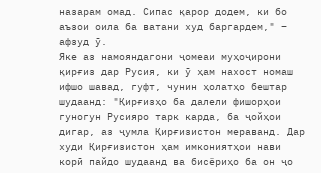назарам омад. Сипас қарор додем, ки бо аъзои оила ба ватани худ баргардем," – афзуд ӯ.
Яке аз намояндагони ҷомеаи муҳоҷирони қирғиз дар Русия, ки ӯ ҳам нахост номаш ифшо шавад, гуфт, чунин ҳолатҳо бештар шудаанд: "Қирғизҳо ба далели фишорҳои гуногун Русияро тарк карда, ба ҷойҳои дигар, аз ҷумла Қирғизистон мераванд. Дар худи Қирғизистон ҳам имкониятҳои нави корӣ пайдо шудаанд ва бисёриҳо ба он ҷо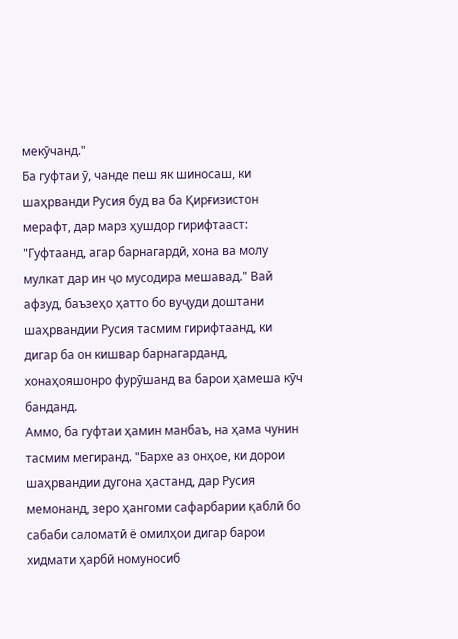мекӯчанд."
Ба гуфтаи ӯ, чанде пеш як шиносаш, ки шаҳрванди Русия буд ва ба Қирғизистон мерафт, дар марз ҳушдор гирифтааст: "Гуфтаанд, агар барнагардӣ, хона ва молу мулкат дар ин ҷо мусодира мешавад." Вай афзуд, баъзеҳо ҳатто бо вуҷуди доштани шаҳрвандии Русия тасмим гирифтаанд, ки дигар ба он кишвар барнагарданд, хонаҳояшонро фурӯшанд ва барои ҳамеша кӯч банданд.
Аммо, ба гуфтаи ҳамин манбаъ, на ҳама чунин тасмим мегиранд. "Бархе аз онҳое, ки дорои шаҳрвандии дугона ҳастанд, дар Русия мемонанд, зеро ҳангоми сафарбарии қаблӣ бо сабаби саломатӣ ё омилҳои дигар барои хидмати ҳарбӣ номуносиб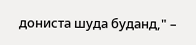дониста шуда буданд," –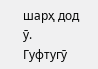шарҳ дод ӯ.
Гуфтугӯ